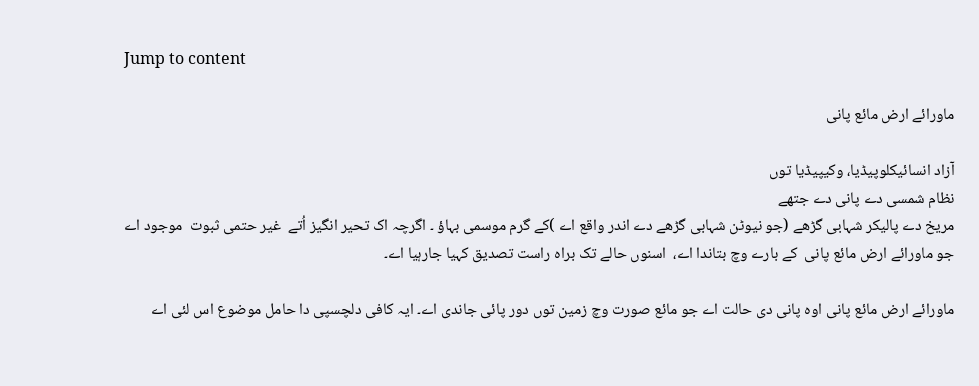Jump to content

ماورائے ارض مائع پانی

آزاد انسائیکلوپیڈیا، وکیپیڈیا توں
نظام شمسی دے پانی دے جتھے
مریخ دے پالیکر شہابی گڑھے (جو نیوٹن شہابی گڑھے دے اندر واقع اے )کے گرم موسمی بہاؤ ۔ اگرچہ اک تحیر انگیز اُتے  غیر حتمی ثبوت  موجود اے جو ماورائے ارض مائع پانی  کے بارے وچ بتاندا اے،  اسنوں حالے تک براہ راست تصدیق کہیا جارہیا اے۔

ماورائے ارض مائع پانی اوہ پانی دی حالت اے جو مائع صورت وچ زمین توں دور پائی جاندی اے۔ ایہ کافی دلچسپی دا حامل موضوع اس لئی اے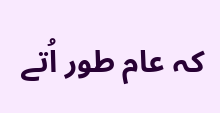کہ عام طور اُتے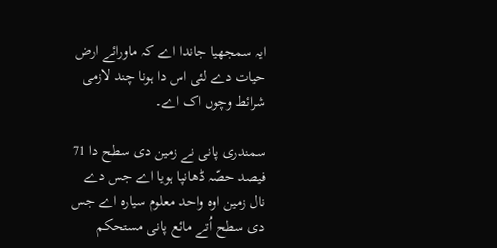ایہ سمجھیا جاندا اے کہ ماورائے ارض حیات دے لئی اس دا ہونا چند لازمی شرائط وچوں اک اے۔

سمندری پانی نے زمین دی سطح دا 71 فیصد حصّہ ڈھانپا ہويا اے جس دے نال زمین اوہ واحد معلوم سیارہ اے جس دی سطح اُتے مائع پانی مستحکم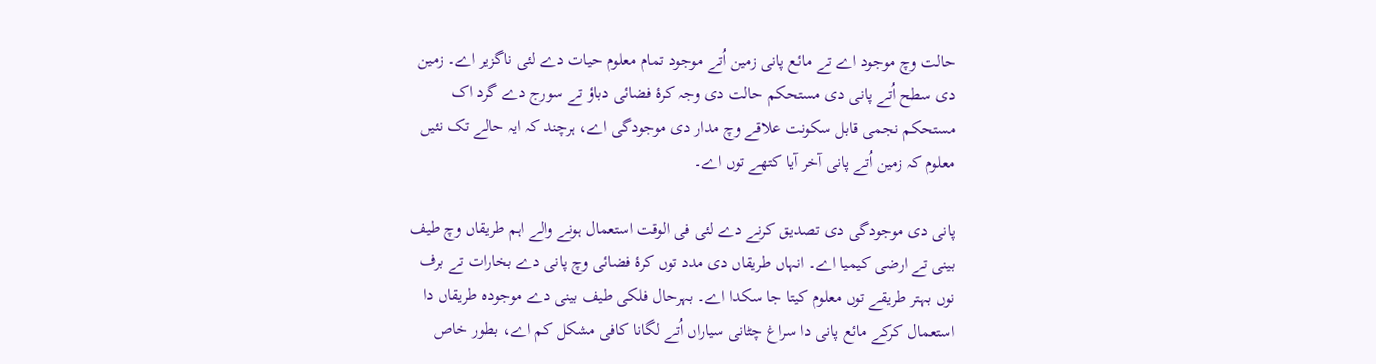حالت وچ موجود اے تے مائع پانی زمین اُتے موجود تمام معلوم حیات دے لئی ناگزیر اے۔ زمین دی سطح اُتے پانی دی مستحکم حالت دی وجہ کرۂ فضائی دباؤ تے سورج دے گرد اک مستحکم نجمی قابل سکونت علاقے وچ مدار دی موجودگی اے، ہرچند کہ ایہ حالے تک نئيں معلوم کہ زمین اُتے پانی آخر آیا کتھے توں اے۔

پانی دی موجودگی دی تصدیق کرنے دے لئی فی الوقت استعمال ہونے والے اہم طریقاں وچ طیف بینی تے ارضی کیمیا اے۔ انہاں طریقاں دی مدد توں کرۂ فضائی وچ پانی دے بخارات تے برف نوں بہتر طریقے توں معلوم کیتا جا سکدا اے۔ بہرحال فلکی طیف بینی دے موجودہ طریقاں دا استعمال کرکے مائع پانی دا سراغ چٹانی سیاراں اُتے لگانا کافی مشکل کم اے، بطور خاص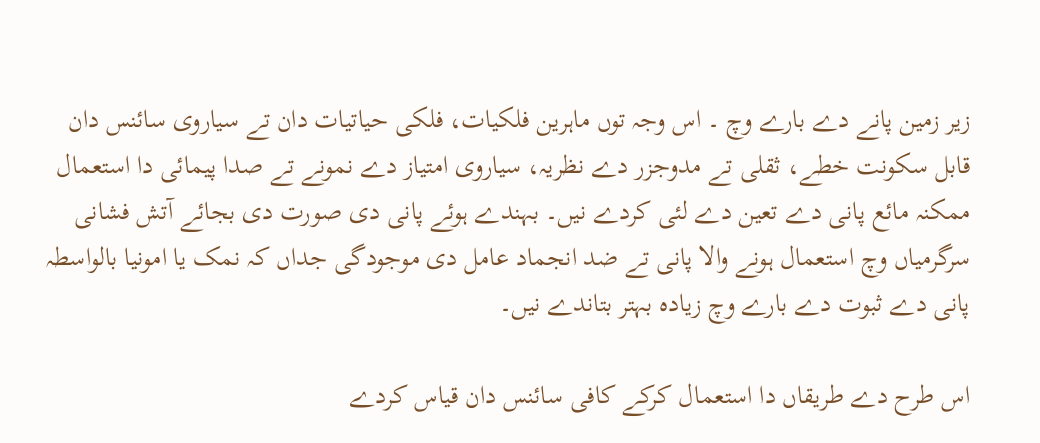زیر زمین پانے دے بارے وچ ۔ اس وجہ توں ماہرین فلکیات، فلکی حیاتیات دان تے سیاروی سائنس دان قابل سکونت خطے، ثقلی تے مدوجزر دے نظریہ، سیاروی امتیاز دے نمونے تے صدا پیمائی دا استعمال ممکنہ مائع پانی دے تعین دے لئی کردے نيں۔ بہندے ہوئے پانی دی صورت دی بجائے آتش فشانی سرگرمیاں وچ استعمال ہونے والا پانی تے ضد انجماد عامل دی موجودگی جداں کہ نمک یا امونیا بالواسطہ پانی دے ثبوت دے بارے وچ زیادہ بہتر بتاندے نيں۔

اس طرح دے طریقاں دا استعمال کرکے کافی سائنس دان قیاس کردے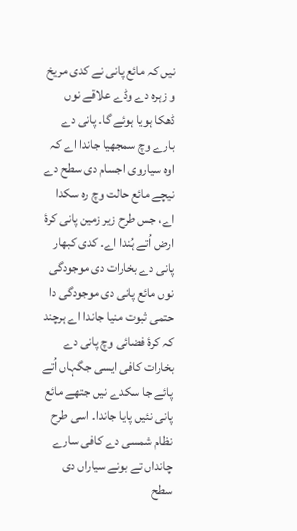نيں کہ مائع پانی نے کدی مریخ و زہرہ دے وڈے علاقے نوں ڈھکا ہويا ہوئے گا۔ پانی دے بارے وچ سمجھیا جاندا اے کہ اوہ سیاروی اجسام دی سطح دے نیچے مائع حالت وچ رہ سکدا اے، جس طرح زیر زمین پانی کرۂ ارض اُتے ہُندا اے۔ کدی کبھار پانی دے بخارات دی موجودگی نوں مائع پانی دی موجودگی دا حتمی ثبوت منیا جاندا اے ہرچند کہ کرۂ فضائی وچ پانی دے بخارات کافی ایسی جگہاں اُتے پائے جا سکدے نيں جتھے مائع پانی نئيں پایا جاندا۔ اسی طرح نظام شمسی دے کافی سارے چانداں تے بونے سیاراں دی سطح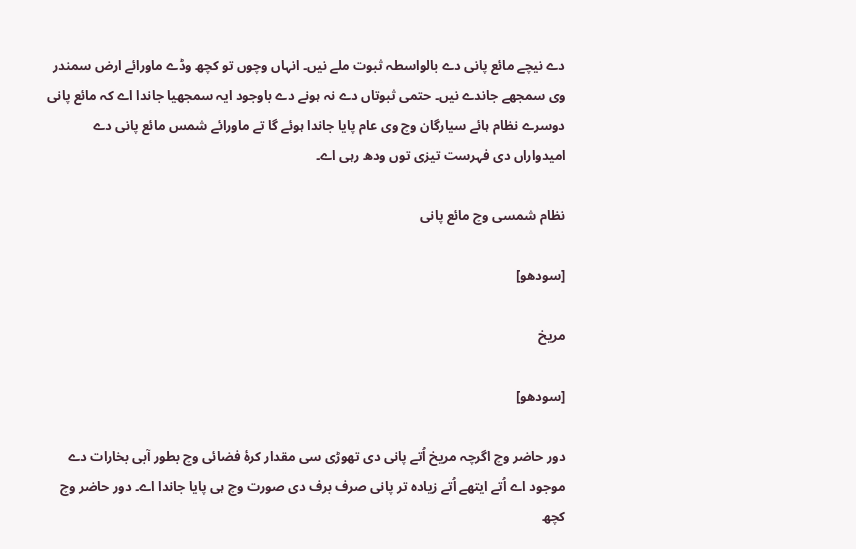دے نیچے مائع پانی دے بالواسطہ ثبوت ملے نيں۔ انہاں وچوں تو کچھ وڈے ماورائے ارض سمندر وی سمجھے جاندے نيں۔ حتمی ثبوتاں دے نہ ہونے دے باوجود ایہ سمجھیا جاندا اے کہ مائع پانی دوسرے نظام ہائے سیارگان وچ وی عام پایا جاندا ہوئے گا تے ماورائے شمس مائع پانی دے امیدواراں دی فہرست تیزی توں ودھ رہی اے۔

نظام شمسی وچ مائع پانی

[سودھو]

مریخ

[سودھو]

دور حاضر وچ اگرچہ مریخ اُتے پانی دی تھوڑی سی مقدار کرۂ فضائی وچ بطور آبی بخارات دے موجود اے اُتے ایتھے اُتے زیادہ تر پانی صرف برف دی صورت وچ ہی پایا جاندا اے۔ دور حاضر وچ کچھ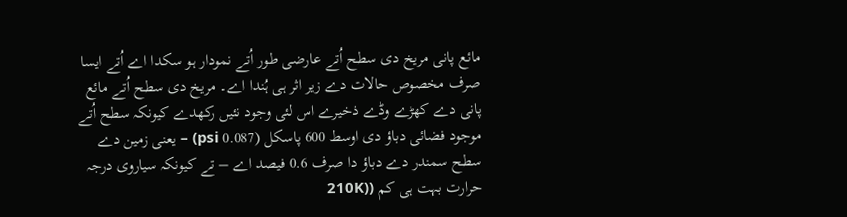مائع پانی مریخ دی سطح اُتے عارضی طور اُتے نمودار ہو سکدا اے اُتے ایسا صرف مخصوص حالات دے زیر اثر ہی ہُندا اے۔ مریخ دی سطح اُتے مائع پانی دے کھڑے وڈے ذخیرے اس لئی وجود نئيں رکھدے کیونکہ سطح اُتے موجود فضائی دباؤ دی اوسط 600 پاسکل (0.087 psi) – یعنی زمین دے سطح سمندر دے دباؤ دا صرف 0.6 فیصد اے – تے کیونکہ سیاروی درجہ حرارت بہت ہی کم ((210K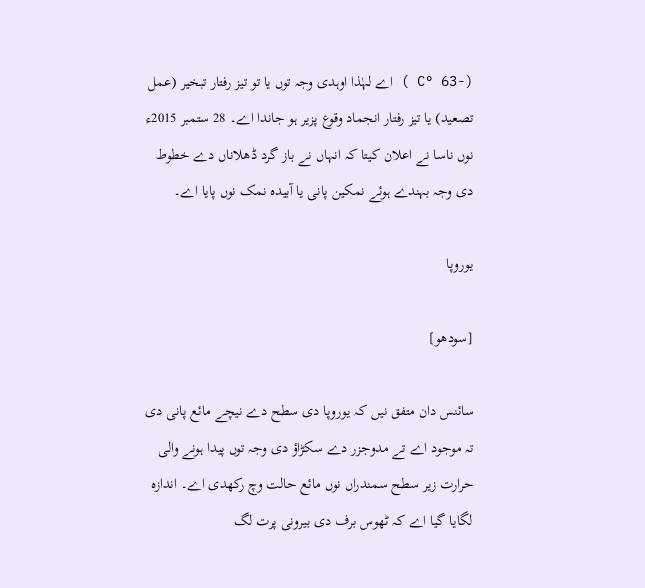(-63 °C ) اے لہٰذا اوہدی وجہ توں یا تو تیز رفتار تبخیر (عمل تصعید) یا تیز رفتار انجماد وقوع پزیر ہو جاندا اے۔ 28 ستمبر 2015ء نوں ناسا نے اعلان کیتا کہ انہاں نے باز گرد ڈھلاناں دے خطوط دی وجہ بہندے ہوئے نمکین پانی یا آبیدہ نمک نوں پایا اے۔

یوروپا

[سودھو]

سائنس دان متفق نيں کہ یوروپا دی سطح دے نیچے مائع پانی دی تہ موجود اے تے مدوجزر دے سکڑاؤ دی وجہ توں پیدا ہونے والی حرارت زیر سطح سمندراں نوں مائع حالت وچ رکھدی اے۔ اندازہ لگایا گیا اے کہ ٹھوس برف دی بیرونی پرت لگ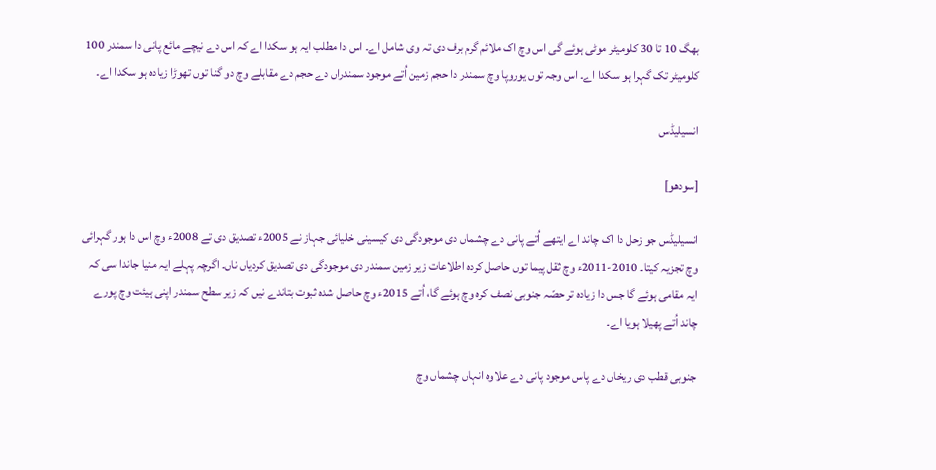بھگ 10 تا 30 کلومیٹر موٹی ہوئے گی اس وچ اک ملائم گرم برف دی تہ وی شامل اے۔ اس دا مطلب ایہ ہو سکدا اے کہ اس دے نیچے مائع پانی دا سمندر 100 کلومیٹر تک گہرا ہو سکدا اے۔ اس وجہ توں یوروپا وچ سمندر دا حجم زمین اُتے موجود سمندراں دے حجم دے مقابلے وچ دو گنا توں تھوڑا زیادہ ہو سکدا اے۔

انسیلیڈس

[سودھو]

انسیلیڈس جو زحل دا اک چاند اے ایتھے اُتے پانی دے چشماں دی موجودگی دی کیسینی خلیائی جہاز نے 2005ء تصدیق دی تے 2008ء وچ اس دا ہور گہرائی وچ تجزیہ کیتا۔ 2010-2011ء وچ ثقل پیما توں حاصل کردہ اطلاعات زیر زمین سمندر دی موجودگی دی تصدیق کردیاں ناں۔ اگرچہ پہلے ایہ منیا جاندا سی کہ ایہ مقامی ہوئے گا جس دا زیادہ تر حصّہ جنوبی نصف کرہ وچ ہوئے گا، اُتے 2015ء وچ حاصل شدہ ثبوت بتاندے نيں کہ زیر سطح سمندر اپنی ہیئت وچ پورے چاند اُتے پھیلا ہويا اے۔

جنوبی قطب دی ریخاں دے پاس موجود پانی دے علاوہ انہاں چشماں وچ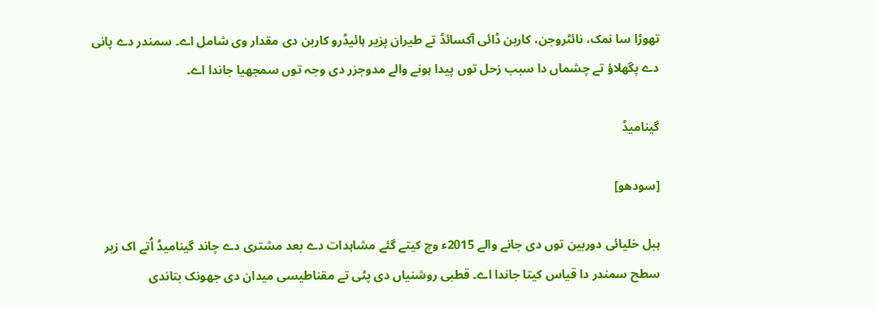تھوڑا سا نمک، نائٹروجن، کاربن ڈائی آکسائڈ تے طیران پزیر ہائیڈرو کاربن دی مقدار وی شامل اے۔ سمندر دے پانی دے پگھلاؤ تے چشماں دا سبب زحل توں پیدا ہونے والے مدوجزر دی وجہ توں سمجھیا جاندا اے۔

گینامیڈ

[سودھو]

ہبل خلیائی دوربین توں دی جانے والے 2015ء وچ کیتے گئے مشاہدات دے بعد مشتری دے چاند گینامیڈ اُتے اک زیر سطح سمندر دا قیاس کیتا جاندا اے۔ قطبی روشنیاں دی پٹی تے مقناطیسی میدان دی جھونک بتاندی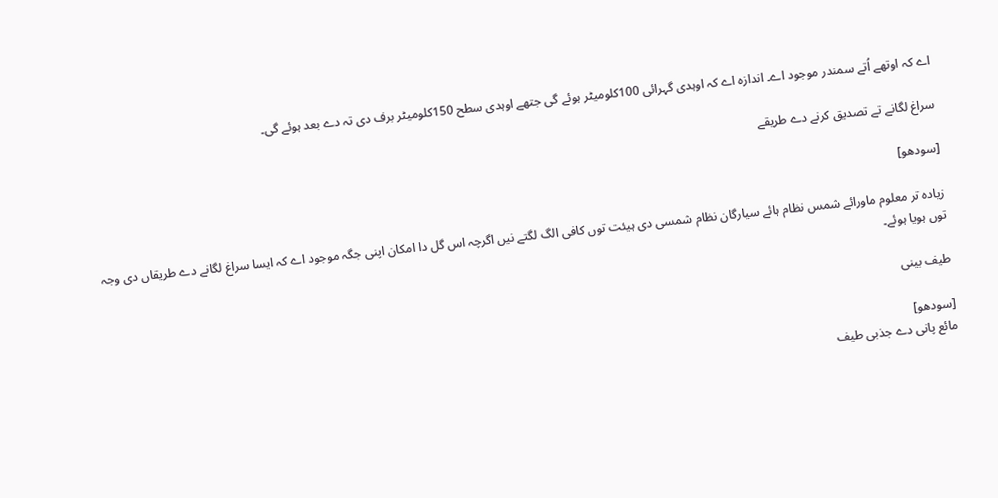اے کہ اوتھے اُتے سمندر موجود اے۔ اندازہ اے کہ اوہدی گہرائی 100کلومیٹر ہوئے گی جتھے اوہدی سطح 150کلومیٹر برف دی تہ دے بعد ہوئے گی۔

سراغ لگانے تے تصدیق کرنے دے طریقے

[سودھو]

زیادہ تر معلوم ماورائے شمس نظام ہائے سیارگان نظام شمسی دی ہیئت توں کافی الگ لگتے نيں اگرچہ اس گل دا امکان اپنی جگہ موجود اے کہ ایسا سراغ لگانے دے طریقاں دی وجہ توں ہويا ہوئے۔

طیف بینی

[سودھو]
مائع پانی دے جذبی طیف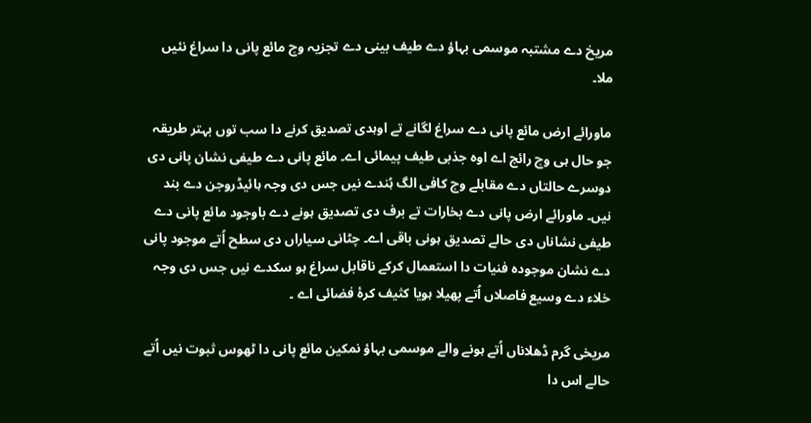مریخ دے مشتبہ موسمی بہاؤ دے طیف بینی دے تجزیہ وچ مائع پانی دا سراغ نئيں ملا۔

ماورائے ارض مائع پانی دے سراغ لگانے تے اوہدی تصدیق کرنے دا سب توں بہتر طریقہ جو حال ہی وچ رائج اے اوہ جذبی طیف پیمائی اے۔ مائع پانی دے طیفی نشان پانی دی دوسرے حالتاں دے مقابلے وچ کافی الگ ہُندے نيں جس دی وجہ ہائیڈروجن دے بند نيں۔ ماورائے ارض پانی دے بخارات تے برف دی تصدیق ہونے دے باوجود مائع پانی دے طیفی نشاناں دی حالے تصدیق ہونی باقی اے۔ چٹانی سیاراں دی سطح اُتے موجود پانی دے نشان موجودہ فنیات دا استعمال کرکے ناقابل سراغ ہو سکدے نيں جس دی وجہ خلاء دے وسیع فاصلاں اُتے پھیلا ہويا کثیف کرۂ فضائی اے ۔

مریخی گرم ڈھلاناں اُتے ہونے والے موسمی بہاؤ نمکین مائع پانی دا ٹھوس ثبوت نيں اُتے حالے اس دا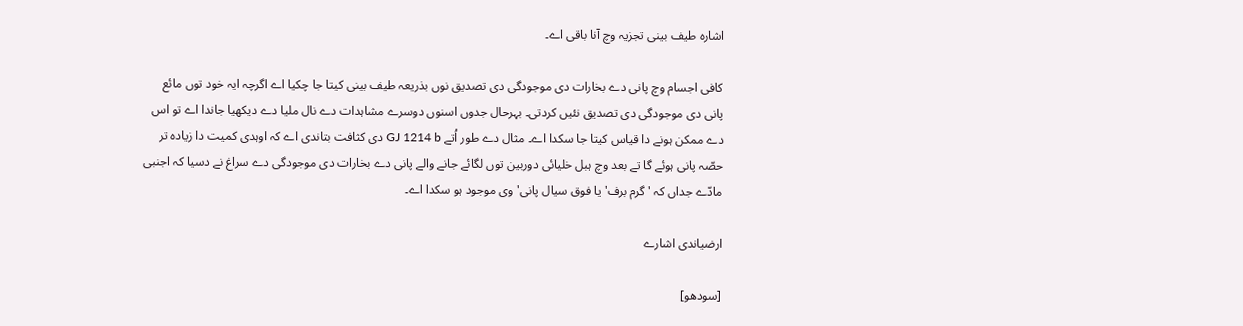اشارہ طیف بینی تجزیہ وچ آنا باقی اے۔

کافی اجسام وچ پانی دے بخارات دی موجودگی دی تصدیق نوں بذریعہ طیف بینی کیتا جا چکيا اے اگرچہ ایہ خود توں مائع پانی دی موجودگی دی تصدیق نئيں کردتی۔ بہرحال جدوں اسنوں دوسرے مشاہدات دے نال ملیا دے دیکھیا جاندا اے تو اس دے ممکن ہونے دا قیاس کیتا جا سکدا اے۔ مثال دے طور اُتے GJ 1214 b دی کثافت بتاندی اے کہ اوہدی کمیت دا زیادہ تر حصّہ پانی ہوئے گا تے بعد وچ ہبل خلیائی دوربین توں لگائے جانے والے پانی دے بخارات دی موجودگی دے سراغ نے دسیا کہ اجنبی مادّے جداں کہ 'گرم برف' یا فوق سیال پانی' وی موجود ہو سکدا اے۔

ارضیاندی اشارے

[سودھو]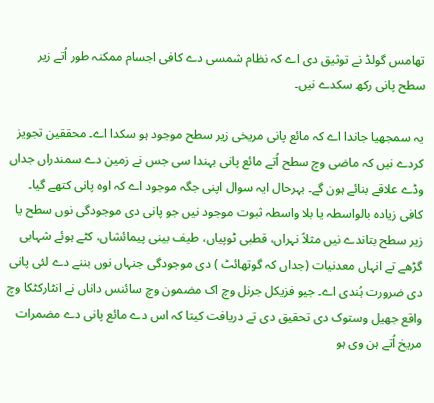تھامس گولڈ نے توثیق دی اے کہ نظام شمسی دے کافی اجسام ممکنہ طور اُتے زیر سطح پانی رکھ سکدے نيں۔

یہ سمجھیا جاندا اے کہ مائع پانی مریخی زیر سطح موجود ہو سکدا اے۔ محققین تجویز کردے نيں کہ ماضی وچ سطح اُتے مائع پانی بہندا سی جس نے زمین دے سمندراں جداں وڈے علاقے بنائے ہون گے۔ بہرحال ایہ سوال اپنی جگہ موجود اے کہ اوہ پانی کتھے گیا۔ کافی زیادہ بالواسطہ یا بلا واسطہ ثبوت موجود نيں جو پانی دی موجودگی نوں سطح یا زیر سطح بتاندے نيں مثلاً نہراں، قطبی ٹوپیاں، طیف بینی پیمائشاں، کٹے ہوئے شہابی گڑھے تے انہاں معدنیات (جداں کہ گوتھائٹ ) دی موجودگی جنہاں نوں بننے دے لئی پانی دی ضرورت ہُندی اے۔ جیو فزیکل جرنل وچ اک مضمون وچ سائنس داناں نے انٹارکٹکا وچ واقع جھیل وستوک دی تحقیق دی تے دریافت کیتا کہ اس دے مائع پانی دے مضمرات مریخ اُتے ہن وی ہو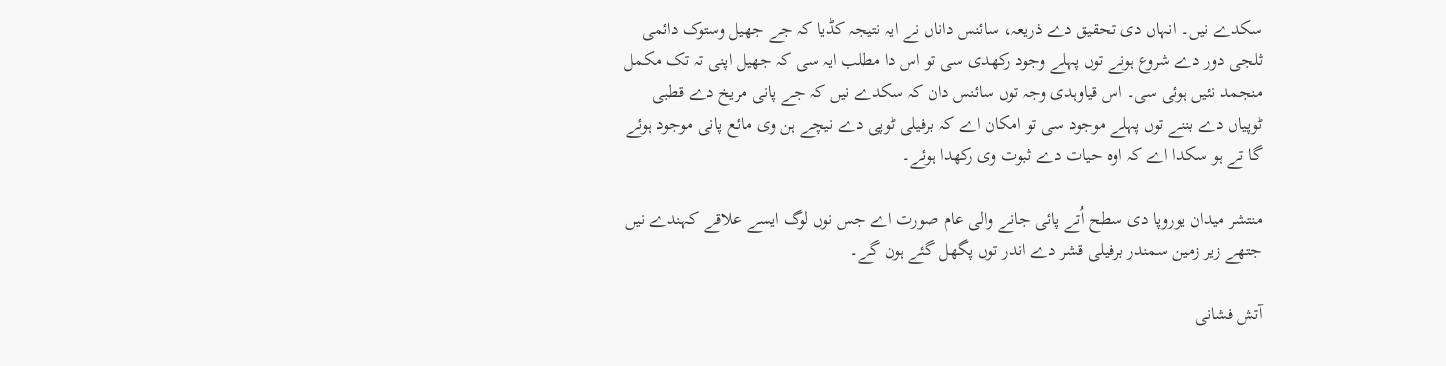سکدے نيں۔ انہاں دی تحقیق دے ذریعہ، سائنس داناں نے ایہ نتیجہ کڈیا کہ جے جھیل وستوک دائمی ثلجی دور دے شروع ہونے توں پہلے وجود رکھدی سی تو اس دا مطلب ایہ سی کہ جھیل اپنی تہ تک مکمل منجمد نئيں ہوئی سی۔ اس قیاوہدی وجہ توں سائنس دان کہ سکدے نيں کہ جے پانی مریخ دے قطبی ٹوپیاں دے بننے توں پہلے موجود سی تو امکان اے کہ برفیلی ٹوپی دے نیچے ہن وی مائع پانی موجود ہوئے گا تے ہو سکدا اے کہ اوہ حیات دے ثبوت وی رکھدا ہوئے۔

منتشر میدان یوروپا دی سطح اُتے پائی جانے والی عام صورت اے جس نوں لوگ ایسے علاقے کہندے نيں جتھے زیر زمین سمندر برفیلی قشر دے اندر توں پگھل گئے ہون گے۔

آتش فشانی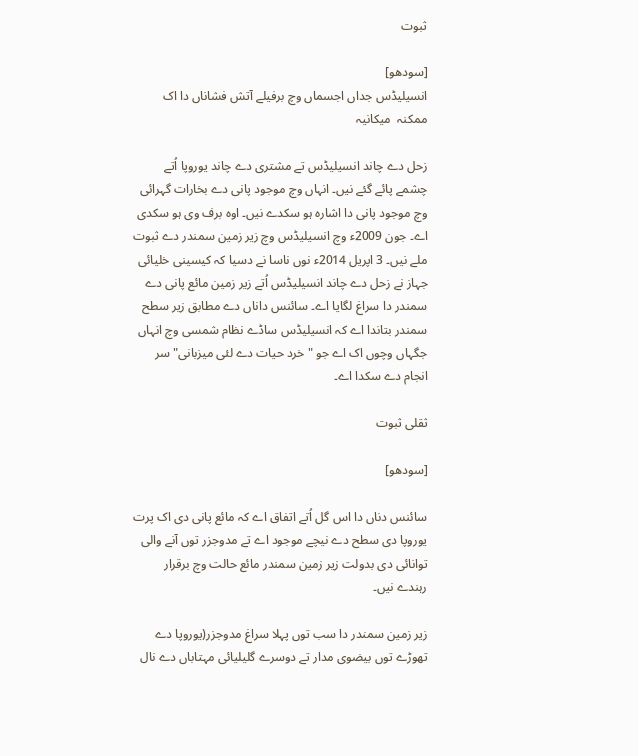ثبوت

[سودھو]
انسیلیڈس جداں اجسماں وچ برفیلے آتش فشاناں دا اک ممکنہ  میکانیہ

زحل دے چاند انسیلیڈس تے مشتری دے چاند یوروپا اُتے چشمے پائے گئے نيں۔ انہاں وچ موجود پانی دے بخارات گہرائی وچ موجود پانی دا اشارہ ہو سکدے نيں۔ اوہ برف وی ہو سکدی اے۔ جون 2009ء وچ انسیلیڈس وچ زیر زمین سمندر دے ثبوت ملے نيں۔ 3 اپریل 2014ء نوں ناسا نے دسیا کہ کیسینی خلیائی جہاز نے زحل دے چاند انسیلیڈس اُتے زیر زمین مائع پانی دے سمندر دا سراغ لگایا اے۔ سائنس داناں دے مطابق زیر سطح سمندر بتاندا اے کہ انسیلیڈس ساڈے نظام شمسی وچ انہاں جگہاں وچوں اک اے جو "خرد حیات دے لئی میزبانی" سر انجام دے سکدا اے۔

ثقلی ثبوت

[سودھو]

سائنس دناں دا اس گل اُتے اتفاق اے کہ مائع پانی دی اک پرت یوروپا دی سطح دے نیچے موجود اے تے مدوجزر توں آنے والی توانائی دی بدولت زیر زمین سمندر مائع حالت وچ برقرار رہندے نيں۔

زیر زمین سمندر دا سب توں پہلا سراغ مدوجزر(یوروپا دے تھوڑے توں بیضوی مدار تے دوسرے گلیلیائی مہتاباں دے نال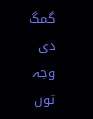گمگ دی وجہ توں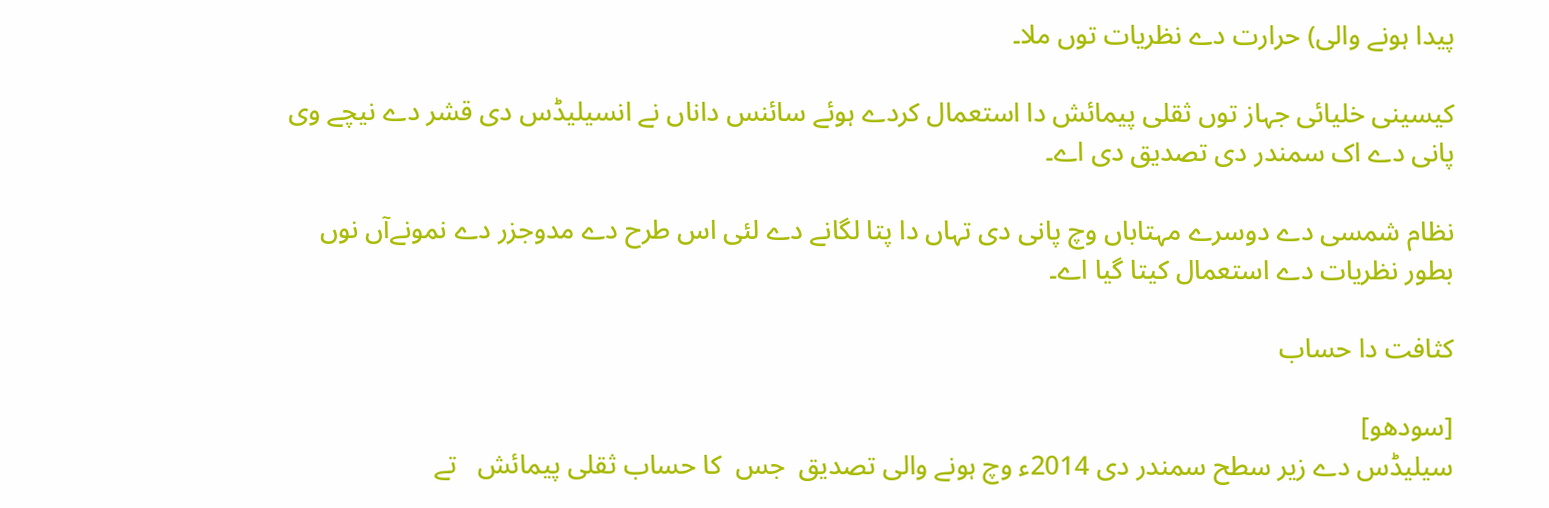پیدا ہونے والی) حرارت دے نظریات توں ملا۔

کیسینی خلیائی جہاز توں ثقلی پیمائش دا استعمال کردے ہوئے سائنس داناں نے انسیلیڈس دی قشر دے نیچے وی پانی دے اک سمندر دی تصدیق دی اے۔

نظام شمسی دے دوسرے مہتاباں وچ پانی دی تہاں دا پتا لگانے دے لئی اس طرح دے مدوجزر دے نمونےآں نوں بطور نظریات دے استعمال کیتا گیا اے۔

کثافت دا حساب

[سودھو]
سیلیڈس دے زیر سطح سمندر دی 2014ء وچ ہونے والی تصدیق  جس  کا حساب ثقلی پیمائش   تے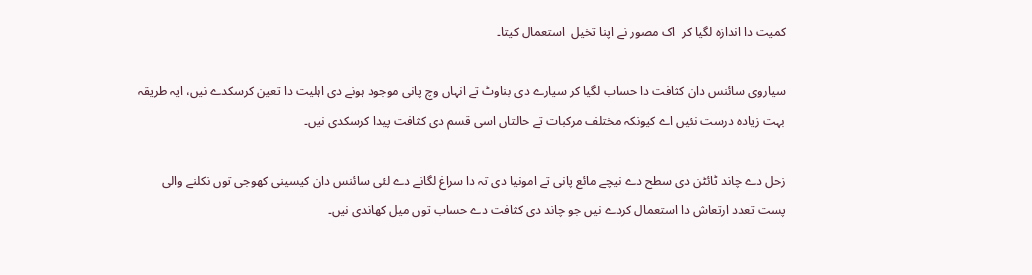کمیت دا اندازہ لگیا کر  اک مصور نے اپنا تخیل  استعمال کیتا۔

سیاروی سائنس دان کثافت دا حساب لگیا کر سیارے دی بناوٹ تے انہاں وچ پانی موجود ہونے دی اہلیت دا تعین کرسکدے نيں، ایہ طریقہ بہت زیادہ درست نئيں اے کیونکہ مختلف مرکبات تے حالتاں اسی قسم دی کثافت پیدا کرسکدی نيں۔

زحل دے چاند ٹائٹن دی سطح دے نیچے مائع پانی تے امونیا دی تہ دا سراغ لگانے دے لئی سائنس دان کیسینی کھوجی توں نکلنے والی پست تعدد ارتعاش دا استعمال کردے نيں جو چاند دی کثافت دے حساب توں میل کھاندی نيں۔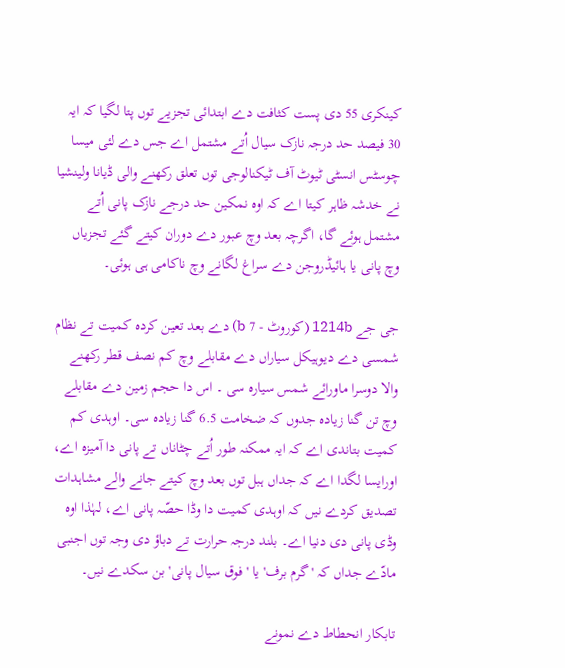کینکری 55 دی پست کثافت دے ابتدائی تجزیے توں پتا لگیا کہ ایہ 30 فیصد حد درجہ نازک سیال اُتے مشتمل اے جس دے لئی میسا چوسٹس انسٹی ٹیوٹ آف ٹیکنالوجی توں تعلق رکھنے والی ڈیانا ولینشیا نے خدشہ ظاہر کیتا اے کہ اوہ نمکین حد درجے نازک پانی اُتے مشتمل ہوئے گا، اگرچہ بعد وچ عبور دے دوران کیتے گئے تجزیاں وچ پانی یا ہائیڈروجن دے سراغ لگانے وچ ناکامی ہی ہوئی۔

جی جے 1214b (کوروٹ - 7 b) دے بعد تعین کردہ کمیت تے نظام شمسی دے دیوہیکل سیاراں دے مقابلے وچ کم نصف قطر رکھنے والا دوسرا ماورائے شمس سیارہ سی ۔ اس دا حجم زمین دے مقابلے وچ تن گنا زیادہ جدوں کہ ضخامت 6.5 گنا زیادہ سی۔ اوہدی کم کمیت بتاندی اے کہ ایہ ممکنہ طور اُتے چٹاناں تے پانی دا آمیزہ اے، اورایسا لگدا اے کہ جداں ہبل توں بعد وچ کیتے جانے والے مشاہدات تصدیق کردے نيں کہ اوہدی کمیت دا وڈا حصّہ پانی اے، لہٰذا اوہ وڈی پانی دی دنیا اے۔ بلند درجہ حرارت تے دباؤ دی وجہ توں اجنبی مادّے جداں کہ 'گرم برف' یا ' فوق سیال پانی' بن سکدے نيں۔

تابکار انحطاط دے نمونے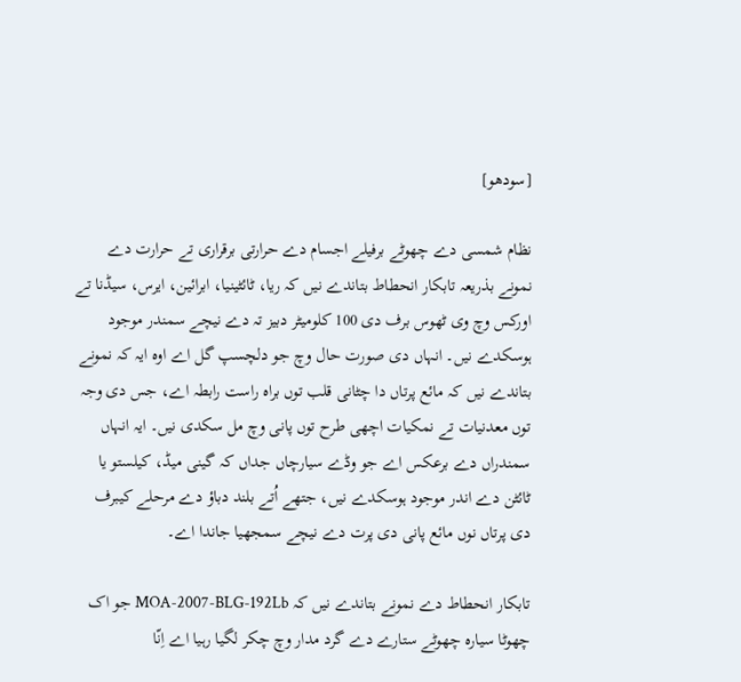[سودھو]

نظام شمسی دے چھوٹے برفیلے اجسام دے حرارتی برقراری تے حرارت دے نمونے بذریعہ تابکار انحطاط بتاندے نيں کہ ریا، ٹائٹینیا، ابرائین، ایرس، سیڈنا تے اورکس وچ وی ٹھوس برف دی 100 کلومیٹر دبیز تہ دے نیچے سمندر موجود ہوسکدے نيں۔ انہاں دی صورت حال وچ جو دلچسپ گل اے اوہ ایہ کہ نمونے بتاندے نيں کہ مائع پرتاں دا چٹانی قلب توں براہ راست رابطہ اے، جس دی وجہ توں معدنیات تے نمکیات اچھی طرح توں پانی وچ مل سکدی نيں۔ ایہ انہاں سمندراں دے برعکس اے جو وڈے سیارچاں جداں کہ گینی میڈ، کیلستو یا ٹائٹن دے اندر موجود ہوسکدے نيں، جتھے اُتے بلند دباؤ دے مرحلے کیبرف دی پرتاں نوں مائع پانی دی پرت دے نیچے سمجھیا جاندا اے۔

تابکار انحطاط دے نمونے بتاندے نيں کہ MOA-2007-BLG-192Lb جو اک چھوٹا سیارہ چھوٹے ستارے دے گرد مدار وچ چکر لگیا رہیا اے اِنّا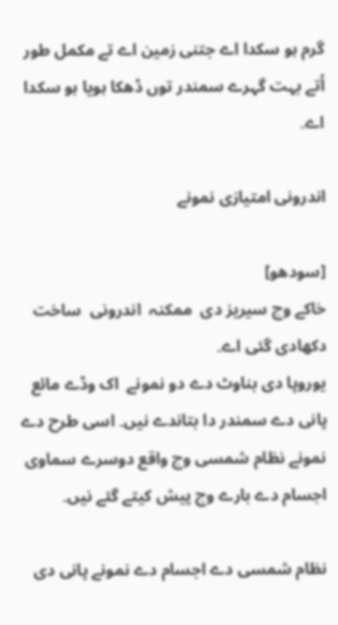گرم ہو سکدا اے جتنی زمین اے تے مکمل طور اُتے بہت گہرے سمندر توں ڈھکا ہويا ہو سکدا اے۔

اندرونی امتیازی نمونے

[سودھو]
خاکے وچ سیریز دی  ممکنہ  اندرونی  ساخت دکھادی گئی اے۔
یوروپا دی بناوٹ دے دو نمونے  اک وڈے مائع پانی دے سمندر دا بتاندے نيں۔ اسی طرح دے نمونے نظام شمسی وچ واقع دوسرے سماوی اجسام دے بارے وچ پیش کيتے گئے نيں۔

نظام شمسی دے اجسام دے نمونے پانی دی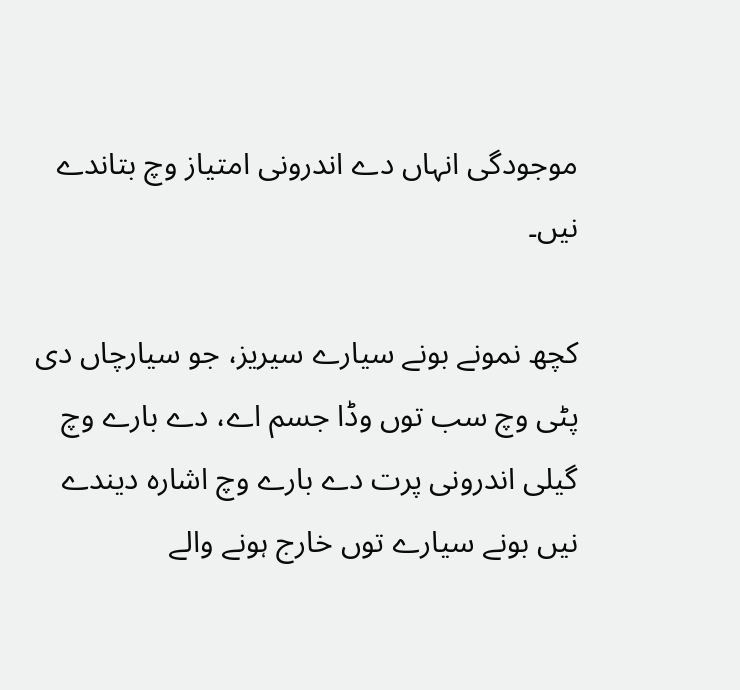موجودگی انہاں دے اندرونی امتیاز وچ بتاندے نيں۔

کچھ نمونے بونے سیارے سیریز، جو سیارچاں دی پٹی وچ سب توں وڈا جسم اے، دے بارے وچ گیلی اندرونی پرت دے بارے وچ اشارہ دیندے نيں بونے سیارے توں خارج ہونے والے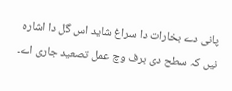پانی دے بخارات دا سراغ شاید اس گل دا اشارہ نيں کہ سطح دی برف وچ عمل تصعید جاری اے۔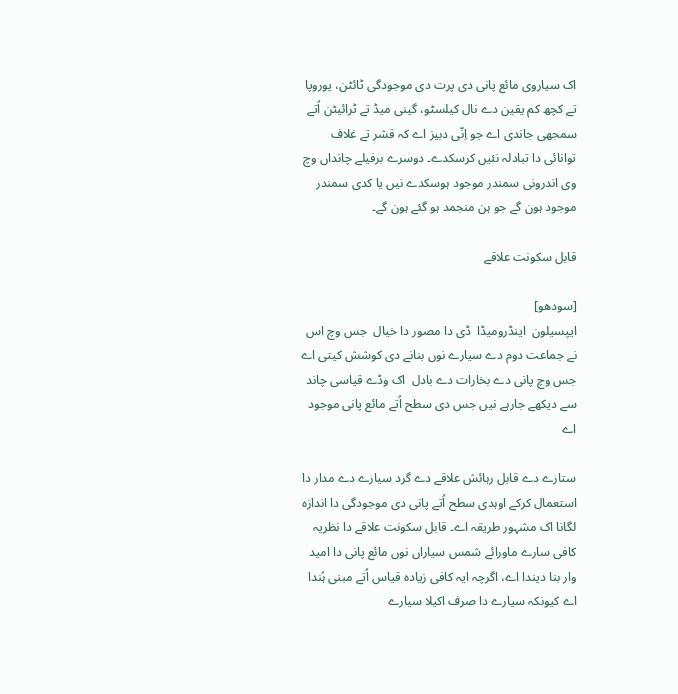اک سیاروی مائع پانی دی پرت دی موجودگی ٹائٹن، یوروپا تے کچھ کم یقین دے نال کیلسٹو، گینی میڈ تے ٹرائیٹن اُتے سمجھی جاندی اے جو اِنّی دبیز اے کہ قشر تے غلاف توانائی دا تبادلہ نئيں کرسکدے۔ دوسرے برفیلے چانداں وچ وی اندرونی سمندر موجود ہوسکدے نيں یا کدی سمندر موجود ہون گے جو ہن منجمد ہو گئے ہون گے۔

قابل سکونت علاقے

[سودھو]
ایپسیلون  اینڈرومیڈا  ڈی دا مصور دا خیال  جس وچ اس نے جماعت دوم دے سیارے نوں بنانے دی کوشش کيتی اے  جس وچ پانی دے بخارات دے بادل  اک وڈے قیاسی چاند  سے دیکھے جارہے نيں جس دی سطح اُتے مائع پانی موجود اے

ستارے دے قابل رہائش علاقے دے گرد سیارے دے مدار دا استعمال کرکے اوہدی سطح اُتے پانی دی موجودگی دا اندازہ لگانا اک مشہور طریقہ اے۔ قابل سکونت علاقے دا نظریہ کافی سارے ماورائے شمس سیاراں نوں مائع پانی دا امید وار بنا دیندا اے، اگرچہ ایہ کافی زیادہ قیاس اُتے مبنی ہُندا اے کیونکہ سیارے دا صرف اکیلا سیارے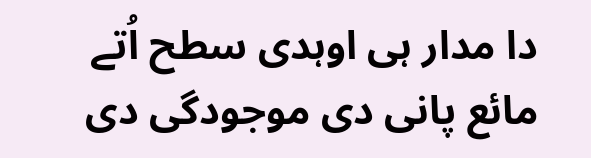دا مدار ہی اوہدی سطح اُتے مائع پانی دی موجودگی دی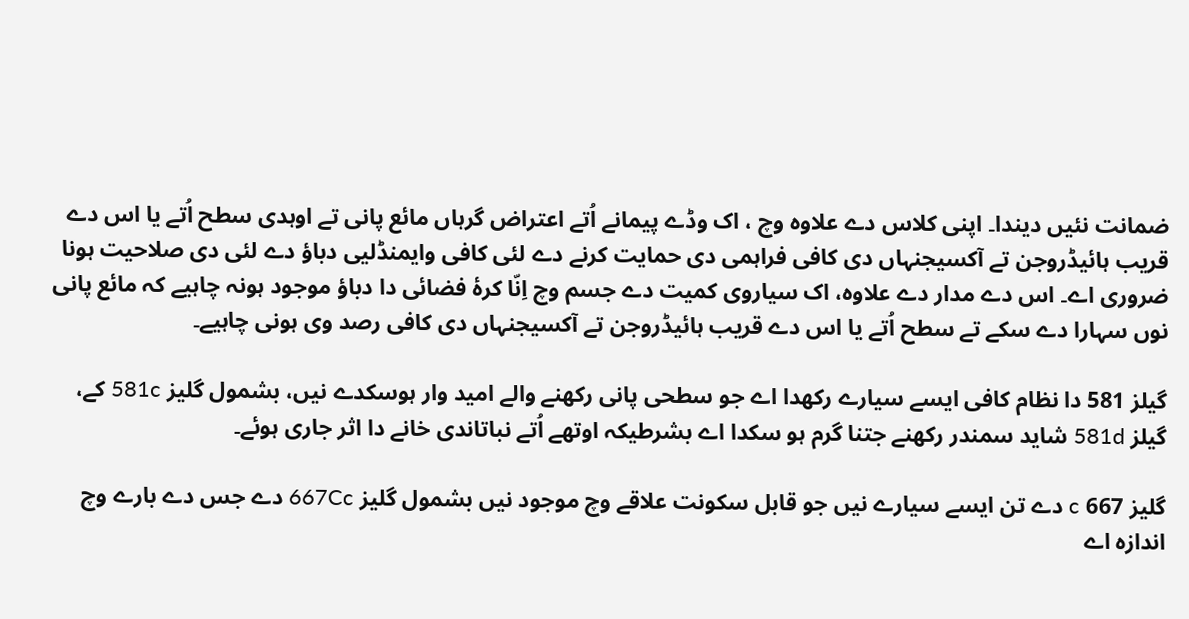ضمانت نئيں دیندا۔ اپنی کلاس دے علاوہ وچ ، اک وڈے پیمانے اُتے اعتراض گرہاں مائع پانی تے اوہدی سطح اُتے یا اس دے قریب ہائیڈروجن تے آکسیجنہاں دی کافی فراہمی دی حمایت کرنے دے لئی کافی وایمنڈلیی دباؤ دے لئی دی صلاحیت ہونا ضروری اے۔ اس دے مدار دے علاوہ، اک سیاروی کمیت دے جسم وچ اِنّا کرۂ فضائی دا دباؤ موجود ہونہ چاہیے کہ مائع پانی نوں سہارا دے سکے تے سطح اُتے یا اس دے قریب ہائیڈروجن تے آکسیجنہاں دی کافی رصد وی ہونی چاہیے۔

گیلز 581 دا نظام کافی ایسے سیارے رکھدا اے جو سطحی پانی رکھنے والے امید وار ہوسکدے نيں، بشمول گلیز 581c کے، گیلز 581d شاید سمندر رکھنے جتنا گرم ہو سکدا اے بشرطیکہ اوتھے اُتے نباتاندی خانے دا اثر جاری ہوئے۔

گلیز 667 c دے تن ایسے سیارے نيں جو قابل سکونت علاقے وچ موجود نيں بشمول گلیز 667Cc دے جس دے بارے وچ اندازہ اے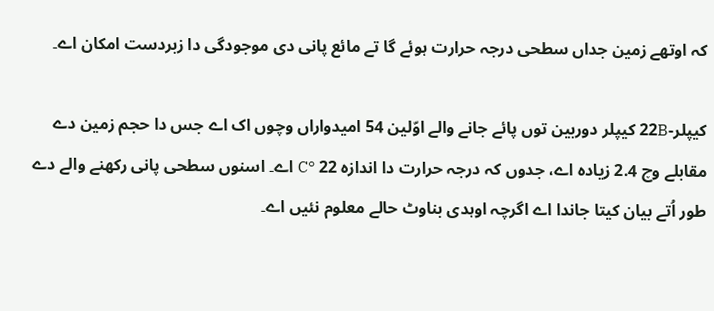کہ اوتھے زمین جداں سطحی درجہ حرارت ہوئے گا تے مائع پانی دی موجودگی دا زبردست امکان اے۔

کیپلر-22B کیپلر دوربین توں پائے جانے والے اوّلین 54 امیدواراں وچوں اک اے جس دا حجم زمین دے مقابلے وچ 2.4 زیادہ اے، جدوں کہ درجہ حرارت دا اندازہ 22 °C اے۔ اسنوں سطحی پانی رکھنے والے دے طور اُتے بیان کیتا جاندا اے اگرچہ اوہدی بناوٹ حالے معلوم نئيں اے۔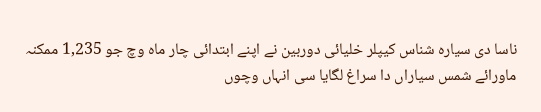ناسا دی سیارہ شناس کیپلر خلیائی دوربین نے اپنے ابتدائی چار ماہ وچ جو 1,235 ممکنہ ماورائے شمس سیاراں دا سراغ لگایا سی انہاں وچوں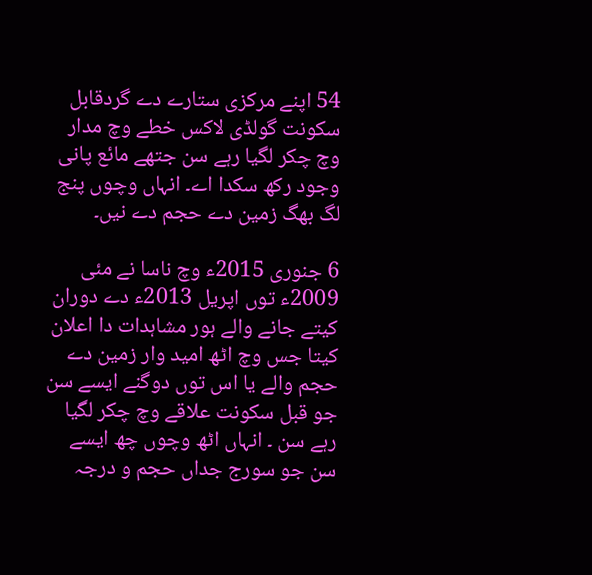54 اپنے مرکزی ستارے دے گردقابل سکونت گولڈی لاکس خطے وچ مدار وچ چکر لگیا رہے سن جتھے مائع پانی وجود رکھ سکدا اے۔ انہاں وچوں پنج لگ بھگ زمین دے حجم دے نيں۔

6 جنوری 2015ء وچ ناسا نے مئی 2009ء توں اپریل 2013ء دے دوران کیتے جانے والے ہور مشاہدات دا اعلان کیتا جس وچ اٹھ امید وار زمین دے حجم والے یا اس توں دوگنے ایسے سن جو قبل سکونت علاقے وچ چکر لگیا رہے سن ۔ انہاں اٹھ وچوں چھ ایسے سن جو سورج جداں حجم و درجہ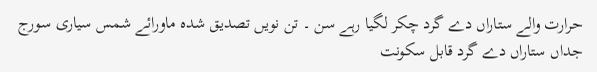حرارت والے ستاراں دے گرد چکر لگیا رہے سن ۔ تن نويں تصدیق شدہ ماورائے شمس سیاری سورج جداں ستاراں دے گرد قابل سکونت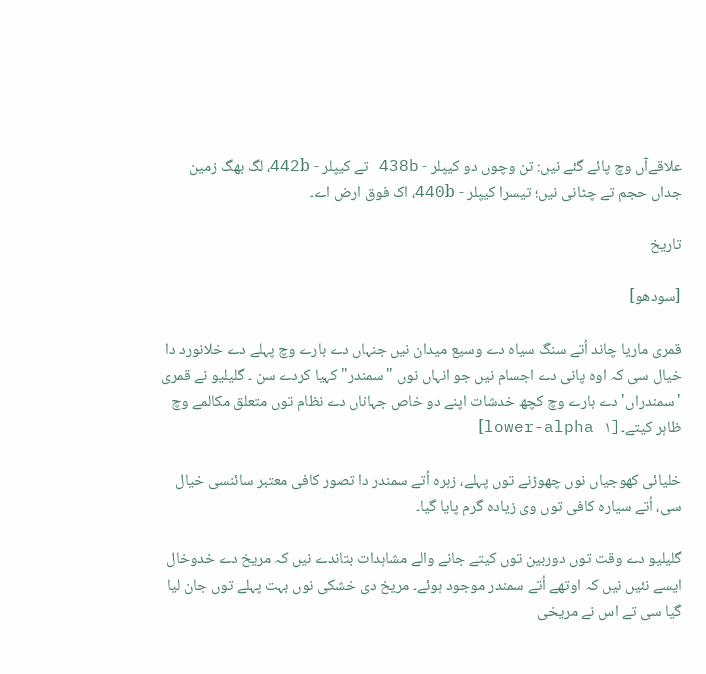علاقےآں وچ پائے گئے نيں: تن وچوں دو کیپلر - 438b تے کیپلر - 442b، لگ بھگ زمین جداں حجم تے چٹانی نيں؛ تیسرا کیپلر - 440b، اک فوق ارض اے۔

تاریخ

[سودھو]

قمری ماریا چاند اُتے سنگ سیاہ دے وسیع میدان نيں جنہاں دے بارے وچ پہلے دے خلانورد دا خیال سی کہ اوہ پانی دے اجسام نيں جو انہاں نوں "سمندر" کہیا کردے سن ۔ گلیلیو نے قمری 'سمندراں' دے بارے وچ کچھ خدشات اپنے دو خاص جہاناں دے نظام توں متعلق مکالمے وچ ظاہر کیتے۔[lower-alpha ۱]

خلیائی کھوجیاں نوں چھوڑنے توں پہلے، زہرہ اُتے سمندر دا تصور کافی معتبر سائنسی خیال سی، اُتے سیارہ کافی توں وی زیادہ گرم پایا گیا۔

گلیلیو دے وقت توں دوربین توں کیتے جانے والے مشاہدات بتاندے نيں کہ مریخ دے خدوخال ایسے نئيں نيں کہ اوتھے اُتے سمندر موجود ہوئے۔ مریخ دی خشکی نوں بہت پہلے توں جان لیا گیا سی تے اس نے مریخی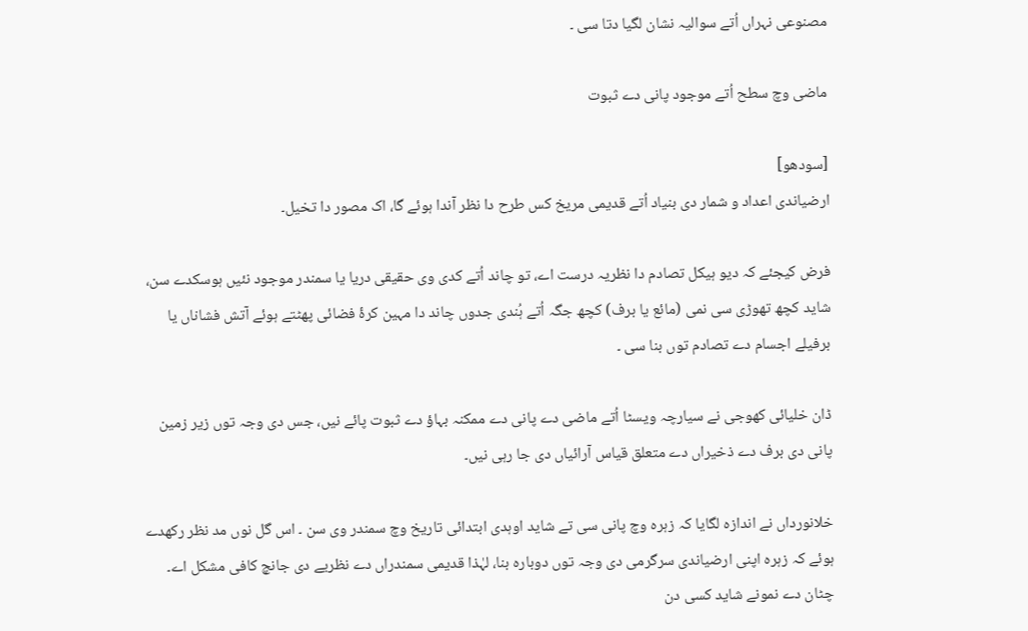مصنوعی نہراں اُتے سوالیہ نشان لگیا دتا سی ۔

ماضی وچ سطح اُتے موجود پانی دے ثبوت

[سودھو]
ارضیاندی اعداد و شمار دی بنیاد اُتے قدیمی مریخ کس طرح دا نظر آندا ہوئے گا، اک مصور دا تخیل۔

فرض کیجئے کہ دیو ہیکل تصادم دا نظریہ درست اے، تو چاند اُتے کدی وی حقیقی دریا یا سمندر موجود نئيں ہوسکدے سن، شاید کچھ تھوڑی سی نمی (مائع یا برف) کچھ جگہ اُتے ہُندی جدوں چاند دا مہین کرۂ فضائی پھٹتے ہوئے آتش فشاناں یا برفیلے اجسام دے تصادم توں بنا سی ۔

ڈان خلیائی کھوجی نے سیارچہ ویسٹا اُتے ماضی دے پانی دے ممکنہ بہاؤ دے ثبوت پائے نيں، جس دی وجہ توں زیر زمین پانی دی برف دے ذخیراں دے متعلق قیاس آرائیاں دی جا رہی نيں۔

خلانورداں نے اندازہ لگایا کہ زہرہ وچ پانی سی تے شاید اوہدی ابتدائی تاریخ وچ سمندر وی سن ۔ اس گل نوں مد نظر رکھدے ہوئے کہ زہرہ اپنی ارضیاندی سرگرمی دی وجہ توں دوبارہ بنا، لہٰذا قدیمی سمندراں دے نظریے دی جانچ کافی مشکل اے۔ چٹان دے نمونے شاید کسی دن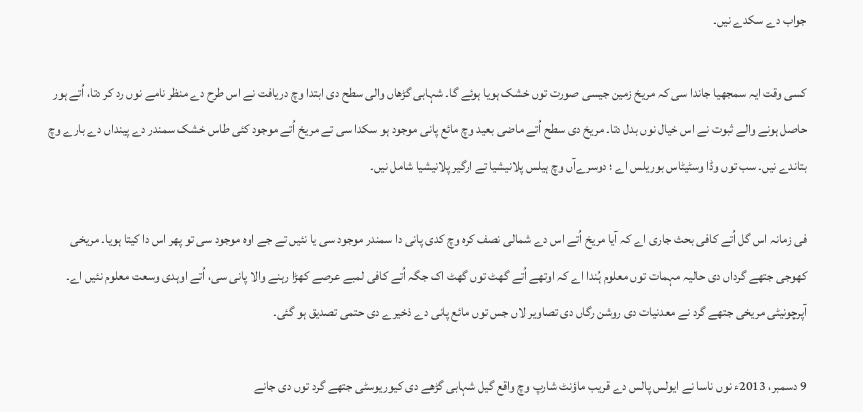جواب دے سکدے نيں۔

کسی وقت ایہ سمجھیا جاندا سی کہ مریخ زمین جیسی صورت توں خشک ہويا ہوئے گا۔ شہابی گڑھاں والی سطح دی ابتدا وچ دریافت نے اس طرح دے منظر نامے نوں رد کر دتا، اُتے ہور حاصل ہونے والے ثبوت نے اس خیال نوں بدل دتا۔ مریخ دی سطح اُتے ماضی بعید وچ مائع پانی موجود ہو سکدا سی تے مریخ اُتے موجود کئی طاس خشک سمندر دے پینداں دے بارے وچ بتاندے نيں۔ سب توں وڈا وسٹیٹاس بوریلس اے ؛ دوسرےآں وچ ہیلس پلانیشیا تے ارگیر پلانیشیا شامل نيں۔

فی زمانہ اس گل اُتے کافی بحث جاری اے کہ آیا مریخ اُتے اس دے شمالی نصف کرہ وچ کدی پانی دا سمندر موجود سی یا نئيں تے جے اوہ موجود سی تو پھر اس دا کیتا ہويا۔ مریخی کھوجی جتھے گرداں دی حالیہ مہمات توں معلوم ہُندا اے کہ اوتھے اُتے گھٹ توں گھٹ اک جگہ اُتے کافی لمبے عرصے کھڑا رہنے والا پانی سی، اُتے اوہدی وسعت معلوم نئيں اے۔ آپرچونیٹی مریخی جتھے گرد نے معدنیات دی روشن رگاں دی تصاویر لاں جس توں مائع پانی دے ذخیرے دی حتمی تصدیق ہو گئی۔

9 دسمبر، 2013ء نوں ناسا نے ایولس پالس دے قریب ماؤنٹ شارپ وچ واقع گیل شہابی گڑھے دی کیوریوسٹی جتھے گرد توں دی جانے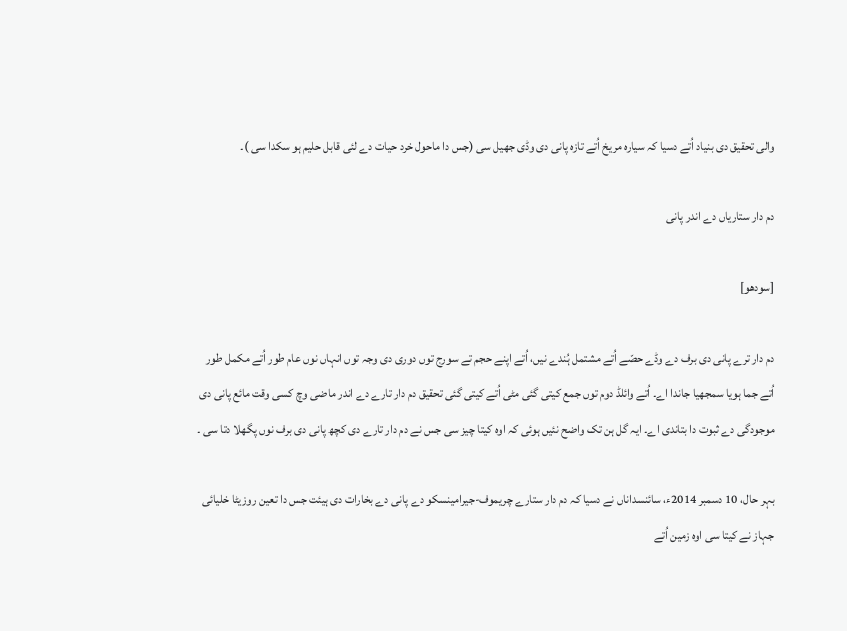والی تحقیق دی بنیاد اُتے دسیا کہ سیارہ مریخ اُتے تازہ پانی دی وڈی جھیل سی (جس دا ماحول خرد حیات دے لئی قابل حلیم ہو سکدا سی )۔

دم دار ستاریاں دے اندر پانی

[سودھو]

دم دار ترے پانی دی برف دے وڈے حصّے اُتے مشتمل ہُندے نيں، اُتے اپنے حجم تے سورج توں دوری دی وجہ توں انہاں نوں عام طور اُتے مکمل طور اُتے جما ہويا سمجھیا جاندا اے۔ اُتے وائلڈ دوم توں جمع کيتی گئی مٹی اُتے کيتی گئی تحقیق دم دار تارے دے اندر ماضی وچ کسی وقت مائع پانی دی موجودگی دے ثبوت دا بتاندی اے۔ ایہ گل ہن تک واضح نئيں ہوئی کہ اوہ کیتا چیز سی جس نے دم دار تارے دی کچھ پانی دی برف نوں پگھلا دتا سی ۔

بہر حال، 10 دسمبر 2014ء، سائنسداناں نے دسیا کہ دم دار ستارے چریموف-جیرامینسکو دے پانی دے بخارات دی ہیئت جس دا تعین روزیٹا خلیائی جہاز نے کیتا سی اوہ زمین اُتے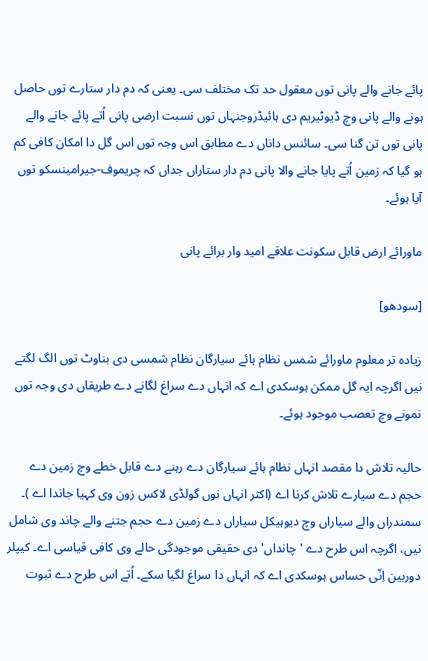پائے جانے والے پانی توں معقول حد تک مختلف سی۔ یعنی کہ دم دار ستارے توں حاصل ہونے والے پانی وچ ڈیوٹیریم دی ہائیڈروجنہاں توں نسبت ارضی پانی اُتے پائے جانے والے پانی توں تن گنا سی۔ سائنس داناں دے مطابق اس وجہ توں اس گل دا امکان کافی کم ہو گیا کہ زمین اُتے پایا جانے والا پانی دم دار ستاراں جداں کہ چریموف-جیرامینسکو توں آیا ہوئے۔

ماورائے ارض قابل سکونت علاقے امید وار برائے پانی

[سودھو]

زیادہ تر معلوم ماورائے شمس نظام ہائے سیارگان نظام شمسی دی بناوٹ توں الگ لگتے نيں اگرچہ ایہ گل ممکن ہوسکدی اے کہ انہاں دے سراغ لگانے دے طریقاں دی وجہ توں نمونے وچ تعصب موجود ہوئے۔

حالیہ تلاش دا مقصد انہاں نظام ہائے سیارگان دے رہنے دے قابل خطے وچ زمین دے حجم دے سیارے تلاش کرنا اے (اکثر انہاں نوں گولڈی لاکس زون وی کہیا جاندا اے )۔ سمندراں والے سیاراں وچ دیوہیکل سیاراں دے زمین دے حجم جتنے والے چاند وی شامل نيں، اگرچہ اس طرح دے 'چانداں' دی حقیقی موجودگی حالے وی کافی قیاسی اے۔ کیپلر دوربین اِنّی حساس ہوسکدی اے کہ انہاں دا سراغ لگیا سکے۔ اُتے اس طرح دے ثبوت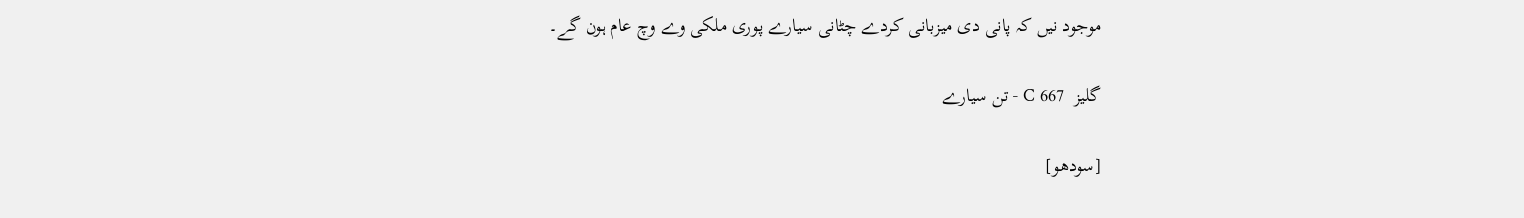موجود نيں کہ پانی دی میزبانی کردے چٹانی سیارے پوری ملکی وے وچ عام ہون گے۔

گلیز  667 C - تن سیارے

[سودھو]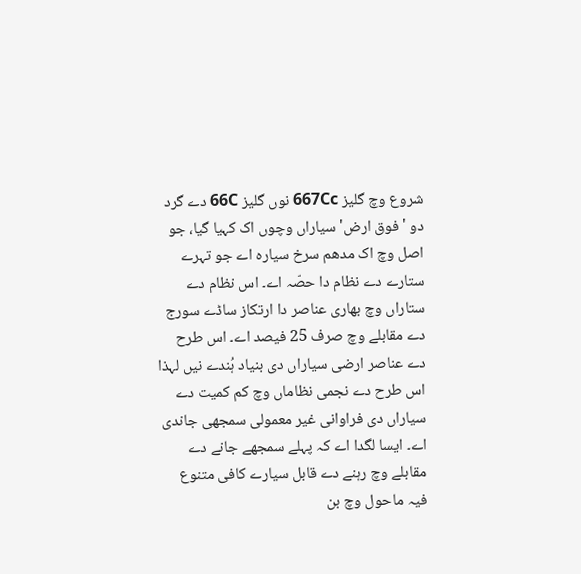شروع وچ گلیز 667Cc نوں گلیز 66C دے گرد دو 'فوق ارض' سیاراں وچوں اک کہیا گیا، جو اصل وچ اک مدھم سرخ سیارہ اے جو تہرے ستارے دے نظام دا حصّہ اے۔ اس نظام دے ستاراں وچ بھاری عناصر دا ارتکاز ساڈے سورج دے مقابلے وچ صرف 25 فیصد اے۔ اس طرح دے عناصر ارضی سیاراں دی بنیاد ہُندے نيں لہذا اس طرح دے نجمی نظاماں وچ کم کمیت دے سیاراں دی فراوانی غیر معمولی سمجھی جاندی اے۔ ایسا لگدا اے کہ پہلے سمجھے جانے دے مقابلے وچ رہنے دے قابل سیارے کافی متنوع فیہ ماحول وچ بن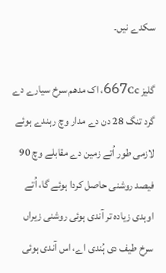سکدے نيں۔

گلیز 667Cc، اک مدھم سرخ سیارے دے گرد تنگ 28 دن دے مدار وچ رہندے ہوئے لازمی طور اُتے زمین دے مقابلے وچ 90 فیصد روشنی حاصل کردا ہوئے گا، اُتے اوہدی زیادہ تر آندی ہوئی روشنی زیراں سرخ طیف دی ہُندی اے، اس آندی ہوئی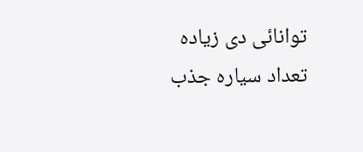توانائی دی زیادہ تعداد سیارہ جذب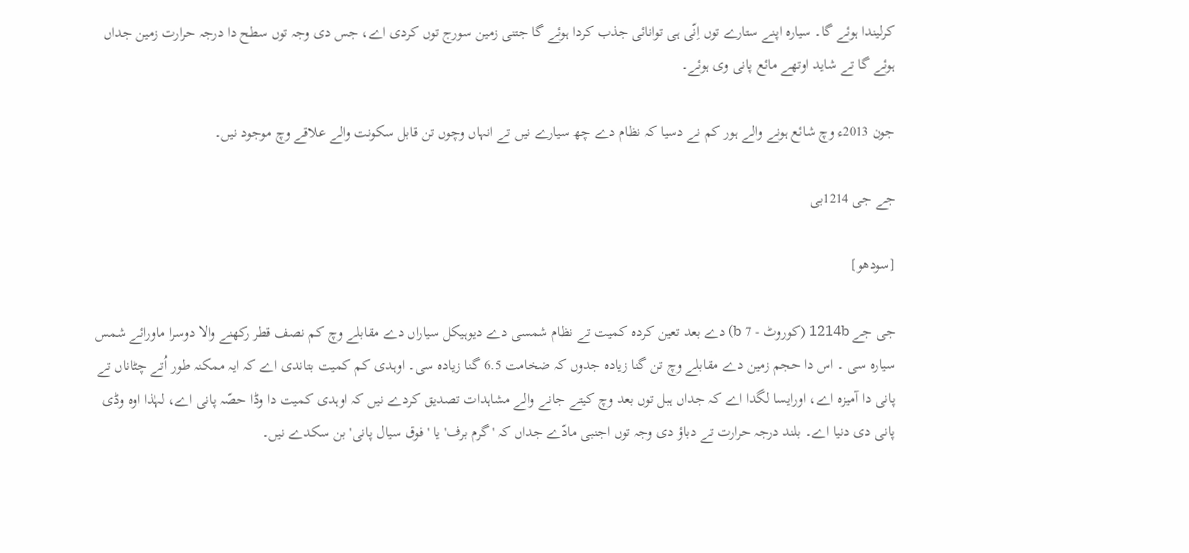کرلیندا ہوئے گا۔ سیارہ اپنے ستارے توں اِنّی ہی توانائی جذب کردا ہوئے گا جتنی زمین سورج توں کردی اے، جس دی وجہ توں سطح دا درجہ حرارت زمین جداں ہوئے گا تے شاید اوتھے مائع پانی وی ہوئے۔

جون 2013ء وچ شائع ہونے والے ہور کم نے دسیا کہ نظام دے چھ سیارے نيں تے انہاں وچوں تن قابل سکونت والے علاقے وچ موجود نيں۔

جے جی 1214بی

[سودھو]

جی جے 1214b (کوروٹ - 7 b) دے بعد تعین کردہ کمیت تے نظام شمسی دے دیوہیکل سیاراں دے مقابلے وچ کم نصف قطر رکھنے والا دوسرا ماورائے شمس سیارہ سی ۔ اس دا حجم زمین دے مقابلے وچ تن گنا زیادہ جدوں کہ ضخامت 6.5 گنا زیادہ سی۔ اوہدی کم کمیت بتاندی اے کہ ایہ ممکنہ طور اُتے چٹاناں تے پانی دا آمیزہ اے، اورایسا لگدا اے کہ جداں ہبل توں بعد وچ کیتے جانے والے مشاہدات تصدیق کردے نيں کہ اوہدی کمیت دا وڈا حصّہ پانی اے، لہٰذا اوہ وڈی پانی دی دنیا اے۔ بلند درجہ حرارت تے دباؤ دی وجہ توں اجنبی مادّے جداں کہ 'گرم برف' یا ' فوق سیال پانی' بن سکدے نيں۔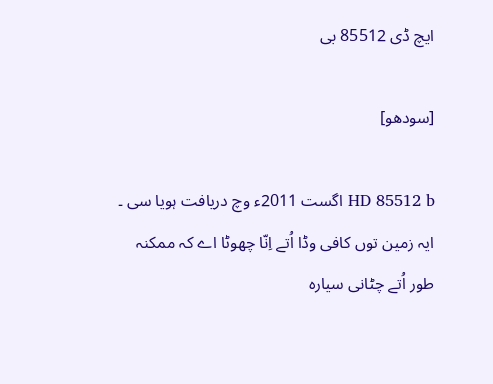ایچ ڈی 85512 بی

[سودھو]

HD 85512 b اگست 2011ء وچ دریافت ہويا سی ۔ ایہ زمین توں کافی وڈا اُتے اِنّا چھوٹا اے کہ ممکنہ طور اُتے چٹانی سیارہ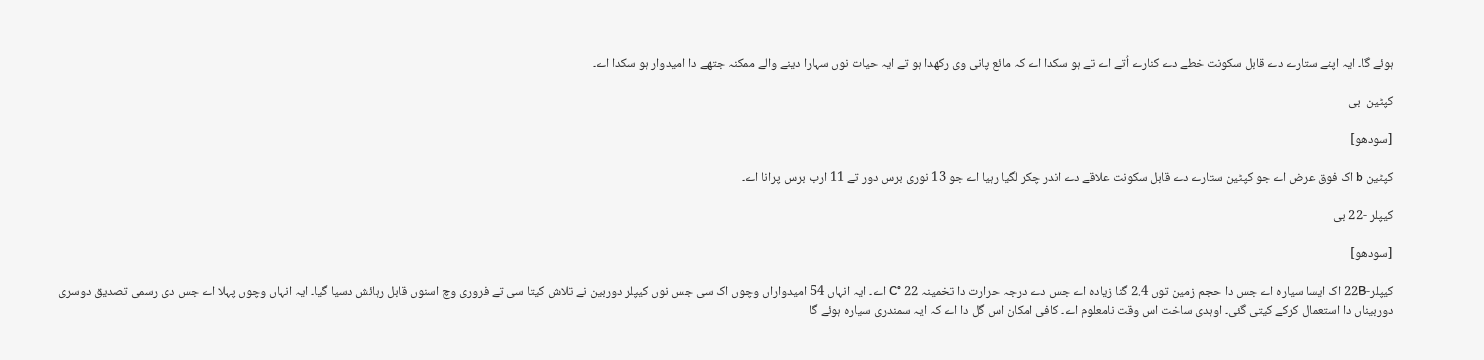ہوئے گا۔ ایہ اپنے ستارے دے قابل سکونت خطے دے کنارے اُتے اے تے ہو سکدا اے کہ مائع پانی وی رکھدا ہو تے ایہ حیات نوں سہارا دینے والے ممکنہ جتھے دا امیدوار ہو سکدا اے۔

کپٹین  بی

[سودھو]

کپٹین b اک فوق عرض اے جو کپٹین ستارے دے قابل سکونت علاقے دے اندر چکر لگیا رہیا اے جو 13 نوری برس دور تے 11 ارب برس پرانا اے۔

کیپلر -22 بی

[سودھو]

کیپلر-22B اک ایسا سیارہ اے جس دا حجم زمین توں 2.4 گنا زیادہ اے جس دے درجہ حرارت دا تخمینہ 22 °C اے۔ ایہ انہاں 54 امیدواراں وچوں اک سی جس نوں کیپلر دوربین نے تلاش کیتا سی تے فروری وچ اسنوں قابل رہائش دسیا گیا۔ ایہ انہاں وچوں پہلا اے جس دی رسمی تصدیق دوسری دوربیناں دا استعمال کرکے کيتی گئی۔ اوہدی ساخت اس وقت نامعلوم اے۔ کافی امکان اس گل دا اے کہ ایہ سمندری سیارہ ہوئے گا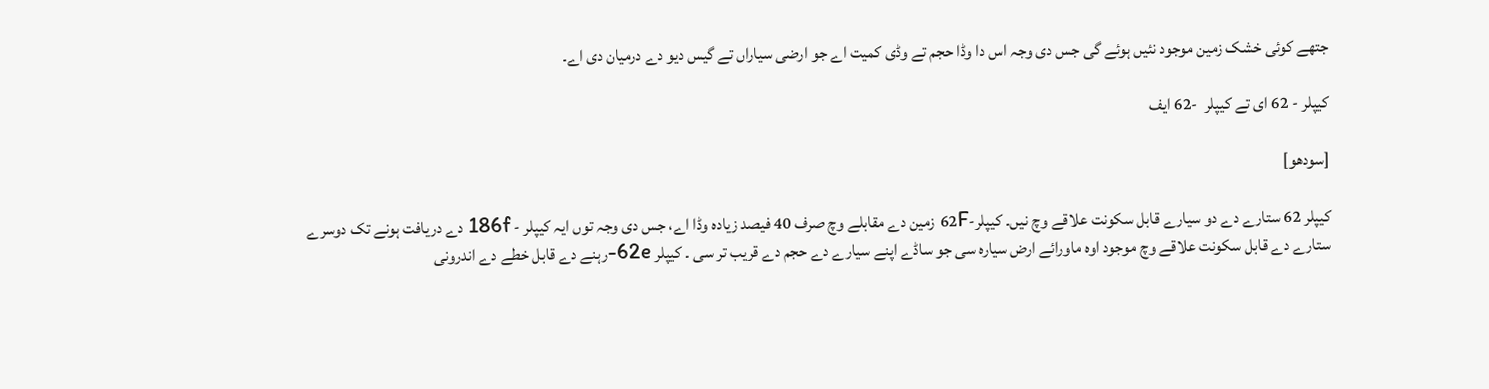جتھے کوئی خشک زمین موجود نئيں ہوئے گی جس دی وجہ اس دا وڈا حجم تے وڈی کمیت اے جو ارضی سیاراں تے گیس دیو دے درمیان دی اے۔

کیپلر - 62 ای تے کیپلر  -62 ایف

[سودھو]

کیپلر 62 ستارے دے دو سیارے قابل سکونت علاقے وچ نيں۔ کیپلر-62F زمین دے مقابلے وچ صرف 40 فیصد زیادہ وڈا اے، جس دی وجہ توں ایہ کیپلر - 186f دے دریافت ہونے تک دوسرے ستارے دے قابل سکونت علاقے وچ موجود اوہ ماورائے ارض سیارہ سی جو ساڈے اپنے سیارے دے حجم دے قریب تر سی ۔ کیپلر 62e-رہنے دے قابل خطے دے اندرونی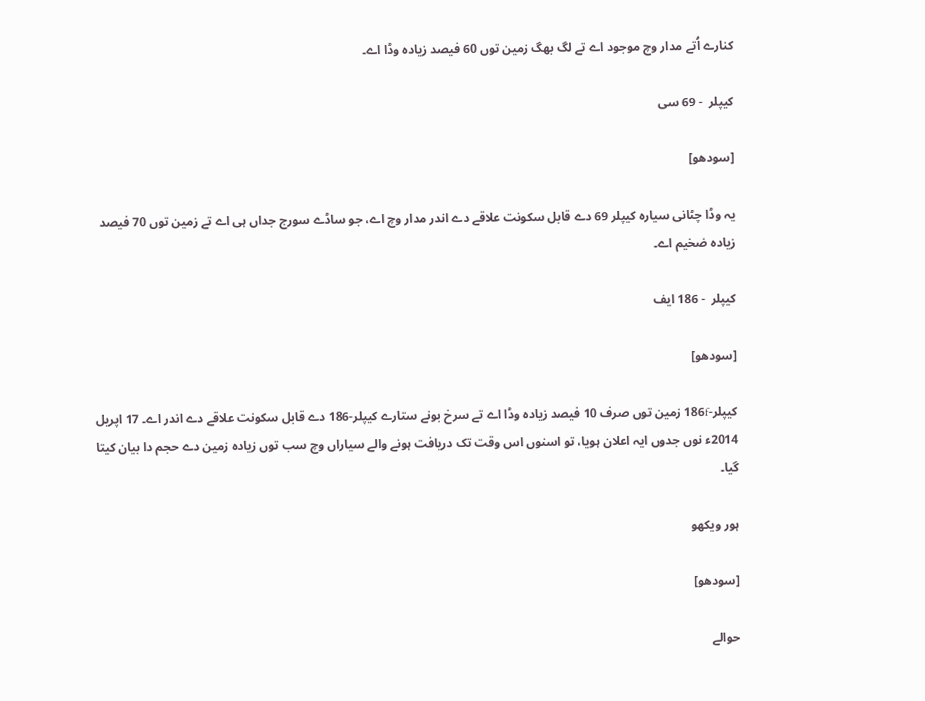کنارے اُتے مدار وچ موجود اے تے لگ بھگ زمین توں 60 فیصد زیادہ وڈا اے۔

کیپلر  - 69 سی

[سودھو]

یہ وڈا چٹانی سیارہ کیپلر 69 دے قابل سکونت علاقے دے اندر مدار وچ اے، جو ساڈے سورج جداں ہی اے تے زمین توں 70 فیصد زیادہ ضخیم اے۔

کیپلر  - 186 ایف

[سودھو]

کیپلر-186f زمین توں صرف 10 فیصد زیادہ وڈا اے تے سرخ بونے ستارے کیپلر-186 دے قابل سکونت علاقے دے اندر اے۔ 17 اپریل 2014ء نوں جدوں ایہ اعلان ہويا، تو اسنوں اس وقت تک دریافت ہونے والے سیاراں وچ سب توں زیادہ زمین دے حجم دا بیان کیتا گیا۔

ہور ویکھو

[سودھو]

حوالے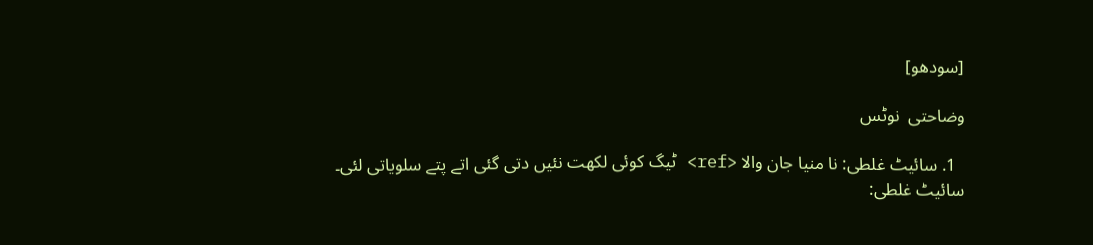[سودھو]

وضاحتی  نوٹس

  1. سائیٹ غلطی: نا منیا جان والا <ref> ٹیگ کوئی لکھت نئیں دتی گئی اتے پتے سلویاتی لئی۔
سائیٹ غلطی: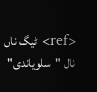<ref> ٹیگ ناں نال "سلویاندی"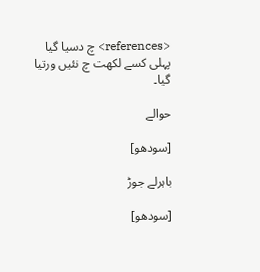<references> چ دسیا گیا پہلی کسے لکھت چ نئیں ورتیا گیا۔

حوالے

[سودھو]

باہرلے جوڑ

[سودھو]